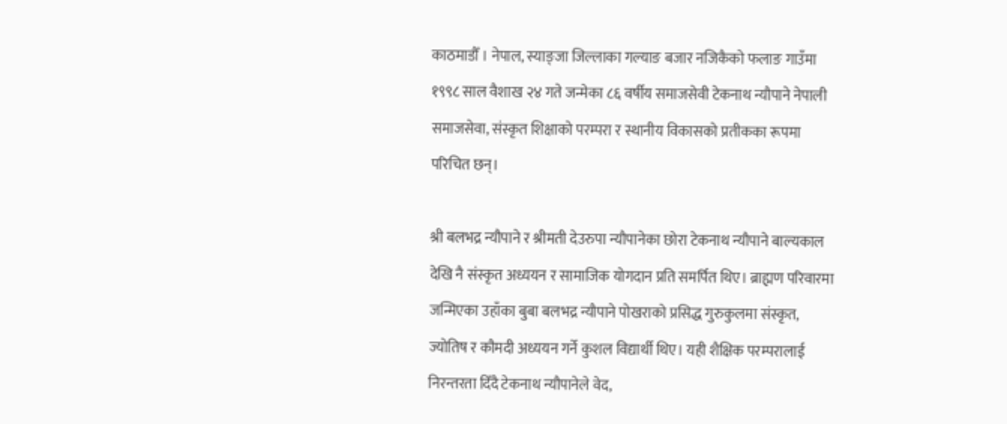काठमाडौँ । नेपाल, स्याङ्जा जिल्लाका गल्याङ बजार नजिकैको फलाङ गाउँमा १९९८ साल वैशाख २४ गते जन्मेका ८६ वर्षीय समाजसेवी टेकनाथ न्यौपाने नेपाली समाजसेवा, संस्कृत शिक्षाको परम्परा र स्थानीय विकासको प्रतीकका रूपमा परिचित छन्।

श्री बलभद्र न्यौपाने र श्रीमती देउरुपा न्यौपानेका छोरा टेकनाथ न्यौपाने बाल्यकाल देखि नै संस्कृत अध्ययन र सामाजिक योगदान प्रति समर्पित थिए। ब्राह्मण परिवारमा जन्मिएका उहाँका बुबा बलभद्र न्यौपाने पोखराको प्रसिद्ध गुरुकुलमा संस्कृत, ज्योतिष र कौमदी अध्ययन गर्ने कुशल विद्यार्थी थिए। यही शैक्षिक परम्परालाई निरन्तरता दिँदै टेकनाथ न्यौपानेले वेद,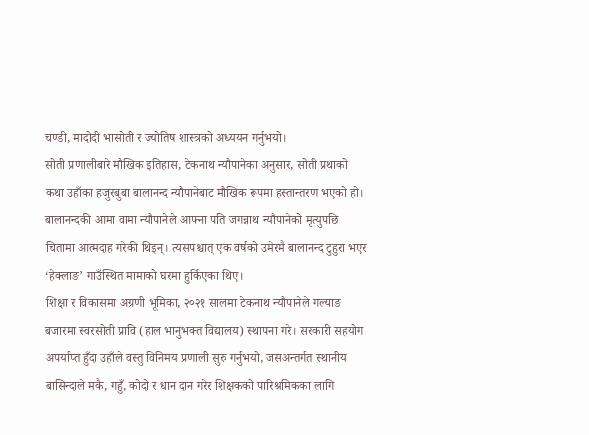चण्डी, मादोदी भासोती र ज्योतिष शास्त्रको अध्ययन गर्नुभयो।
सोती प्रणालीबारे मौखिक इतिहास, टेकनाथ न्यौपानेका अनुसार, सोती प्रथाको कथा उहाँका हजुरबुबा बालानन्द न्यौपानेबाट मौखिक रूपमा हस्तान्तरण भएको हो। बालानन्दकी आमा वामा न्यौपानेले आफ्ना पति जगन्नाथ न्यौपानेको मृत्युपछि चितामा आत्मदाह गरेकी थिइन्। त्यसपश्चात् एक वर्षको उमेरमै बालानन्द टुहुरा भएर ‘हेक्लाङ’ गाउँस्थित मामाको घरमा हुर्किएका थिए।
शिक्षा र विकासमा अग्रणी भूमिका, २०२१ सालमा टेकनाथ न्यौपानेले गल्याङ बजारमा स्वरसोती प्रावि (हाल भानुभक्त विद्यालय) स्थापना गरे। सरकारी सहयोग अपर्याप्त हुँदा उहाँले वस्तु विनिमय प्रणाली सुरु गर्नुभयो, जसअन्तर्गत स्थानीय बासिन्दाले मकै, गहुँ, कोदो र धान दान गरेर शिक्षकको पारिश्रमिकका लागि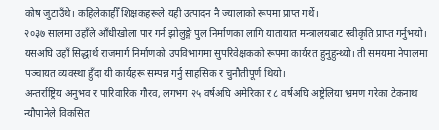कोष जुटाउँथे। कहिलेकाहीँ शिक्षकहरूले यही उत्पादन नै ज्यालाको रूपमा प्राप्त गर्थे।
२०३७ सालमा उहाँले आँधीखोला पार गर्न झोलुङ्गे पुल निर्माणका लागि यातायात मन्त्रालयबाट स्वीकृति प्राप्त गर्नुभयो। यसअघि उहाँ सिद्धार्थ राजमार्ग निर्माणको उपविभागमा सुपरिवेक्षकको रूपमा कार्यरत हुनुहुन्थ्यो। ती समयमा नेपालमा पञ्चायत व्यवस्था हुँदा यी कार्यहरू सम्पन्न गर्नु साहसिक र चुनौतीपूर्ण थियो।
अन्तर्राष्ट्रिय अनुभव र पारिवारिक गौरव, लगभग २५ वर्षअघि अमेरिका र ८ वर्षअघि अष्ट्रेलिया भ्रमण गरेका टेकनाथ न्यौपानेले विकसित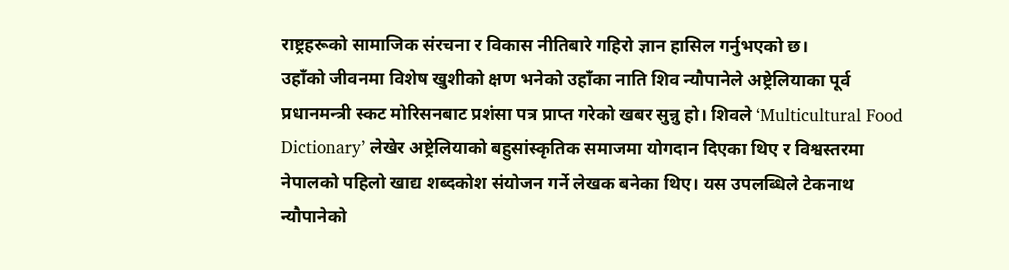राष्ट्रहरूको सामाजिक संरचना र विकास नीतिबारे गहिरो ज्ञान हासिल गर्नुभएको छ।
उहाँको जीवनमा विशेष खुशीको क्षण भनेको उहाँका नाति शिव न्यौपानेले अष्ट्रेलियाका पूर्व प्रधानमन्त्री स्कट मोरिसनबाट प्रशंसा पत्र प्राप्त गरेको खबर सुन्नु हो। शिवले ‘Multicultural Food Dictionary’ लेखेर अष्ट्रेलियाको बहुसांस्कृतिक समाजमा योगदान दिएका थिए र विश्वस्तरमा नेपालको पहिलो खाद्य शब्दकोश संयोजन गर्ने लेखक बनेका थिए। यस उपलब्धिले टेकनाथ न्यौपानेको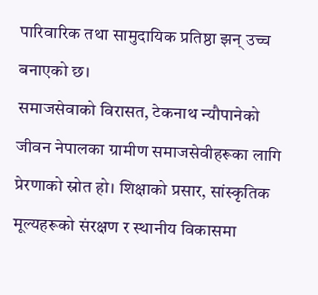पारिवारिक तथा सामुदायिक प्रतिष्ठा झन् उच्च बनाएको छ।
समाजसेवाको विरासत, टेकनाथ न्यौपानेको जीवन नेपालका ग्रामीण समाजसेवीहरूका लागि प्रेरणाको स्रोत हो। शिक्षाको प्रसार, सांस्कृतिक मूल्यहरूको संरक्षण र स्थानीय विकासमा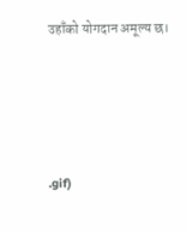उहाँको योगदान अमूल्य छ।




.gif)